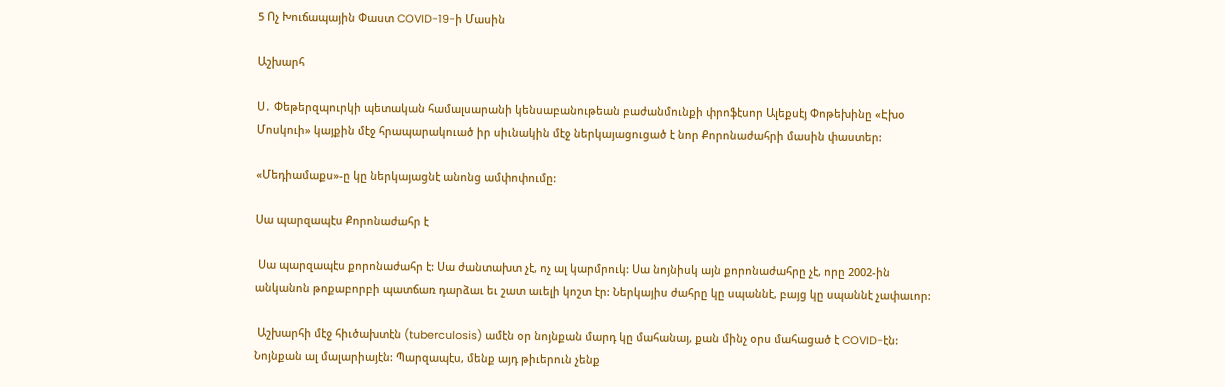5 Ոչ Խուճապային Փաստ COVID-19-ի Մասին

Աշխարհ

Ս․ Փեթերզպուրկի պետական համալսարանի կենսաբանութեան բաժանմունքի փրոֆէսոր Ալեքսէյ Փոթեխինը «Էխօ Մոսկուի» կայքին մէջ հրապարակուած իր սիւնակին մէջ ներկայացուցած է նոր Քորոնաժահրի մասին փաստեր:

«Մեդիամաքս»-ը կը ներկայացնէ անոնց ամփոփումը:

Սա պարզապէս Քորոնաժահր է

 Սա պարզապէս քորոնաժահր է: Սա ժանտախտ չէ, ոչ ալ կարմրուկ: Սա նոյնիսկ այն քորոնաժահրը չէ, որը 2002-ին անկանոն թոքաբորբի պատճառ դարձաւ եւ շատ աւելի կոշտ էր: Ներկայիս ժահրը կը սպաննէ, բայց կը սպաննէ չափաւոր:

 Աշխարհի մէջ հիւծախտէն (tuberculosis) ամէն օր նոյնքան մարդ կը մահանայ, քան մինչ օրս մահացած է COVID-էն: Նոյնքան ալ մալարիայէն: Պարզապէս, մենք այդ թիւերուն չենք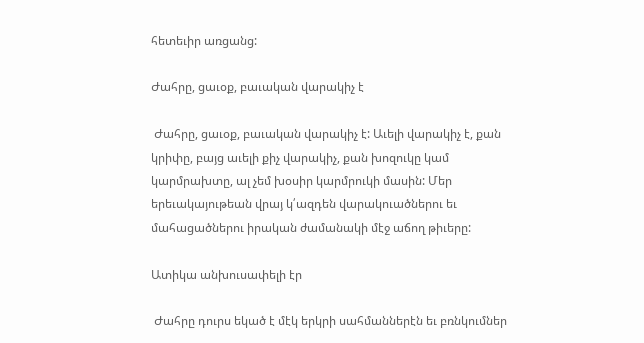հետեւիր առցանց:

Ժահրը, ցաւօք, բաւական վարակիչ է

 Ժահրը, ցաւօք, բաւական վարակիչ է: Աւելի վարակիչ է, քան կրիփը, բայց աւելի քիչ վարակիչ, քան խոզուկը կամ կարմրախտը, ալ չեմ խօսիր կարմրուկի մասին: Մեր երեւակայութեան վրայ կ՛ազդեն վարակուածներու եւ մահացածներու իրական ժամանակի մէջ աճող թիւերը:

Ատիկա անխուսափելի էր

 Ժահրը դուրս եկած է մէկ երկրի սահմաններէն եւ բռնկումներ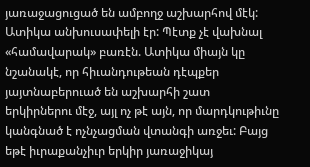յառաջացուցած են ամբողջ աշխարհով մէկ: Ատիկա անխուսափելի էր: Պէտք չէ վախնալ «համավարակ» բառէն. Ատիկա միայն կը նշանակէ, որ հիւանդութեան դէպքեր յայտնաբերուած են աշխարհի շատ երկիրներու մէջ, այլ ոչ թէ այն, որ մարդկութիւնը կանգնած է ոչնչացման վտանգի առջեւ: Բայց եթէ իւրաքանչիւր երկիր յառաջիկայ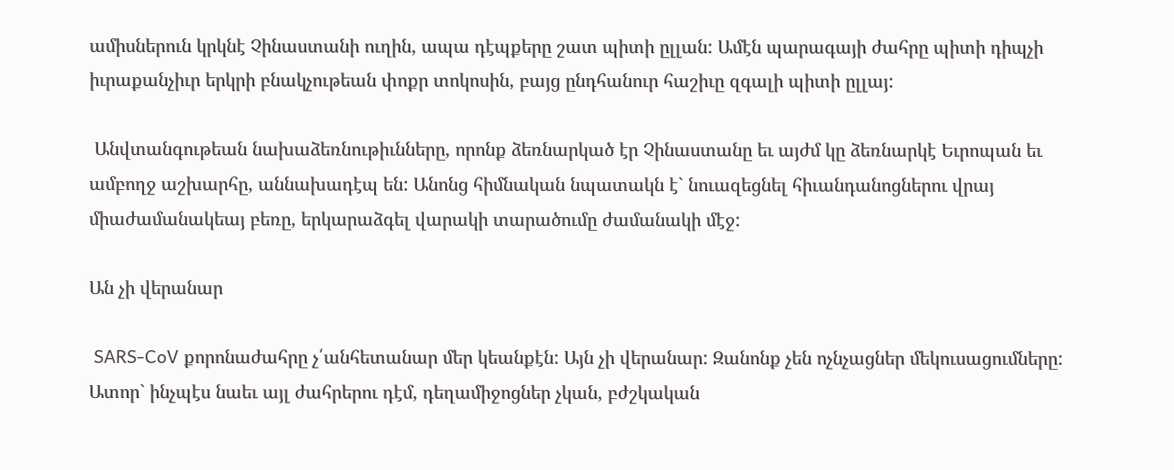ամիսներուն կրկնէ Չինաստանի ուղին, ապա դէպքերը շատ պիտի ըլլան: Ամէն պարագայի ժահրը պիտի դիպչի իւրաքանչիւր երկրի բնակչութեան փոքր տոկոսին, բայց ընդհանուր հաշիւը զգալի պիտի ըլլայ:

 Անվտանգութեան նախաձեռնութիւնները, որոնք ձեռնարկած էր Չինաստանը եւ այժմ կը ձեռնարկէ Եւրոպան եւ ամբողջ աշխարհը, աննախադէպ են: Անոնց հիմնական նպատակն է` նուազեցնել հիւանդանոցներու վրայ միաժամանակեայ բեռը, երկարաձգել վարակի տարածումը ժամանակի մէջ:

Ան չի վերանար

 SARS-CoV քորոնաժահրը չ՛անհետանար մեր կեանքէն: Այն չի վերանար: Զանոնք չեն ոչնչացներ մեկուսացումները: Ատոր` ինչպէս նաեւ այլ ժահրերու դէմ, դեղամիջոցներ չկան, բժշկական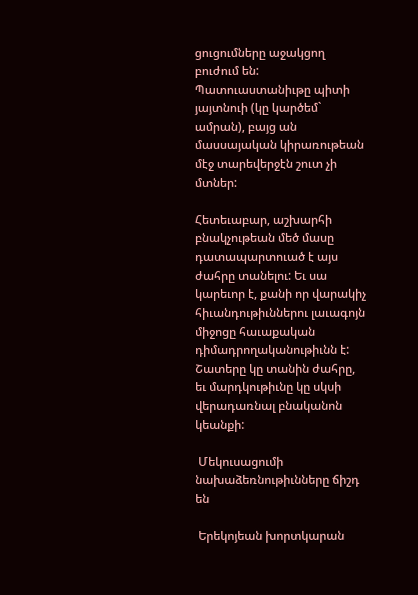ցուցումները աջակցող բուժում են: Պատուաստանիւթը պիտի յայտնուի (կը կարծեմ` ամրան), բայց ան մասսայական կիրառութեան մէջ տարեվերջէն շուտ չի մտներ:

Հետեւաբար, աշխարհի բնակչութեան մեծ մասը դատապարտուած է այս ժահրը տանելու: Եւ սա կարեւոր է, քանի որ վարակիչ հիւանդութիւններու լաւագոյն միջոցը հաւաքական դիմադրողականութիւնն է: Շատերը կը տանին ժահրը, եւ մարդկութիւնը կը սկսի վերադառնալ բնականոն կեանքի:

 Մեկուսացումի նախաձեռնութիւնները ճիշդ են

 Երեկոյեան խորտկարան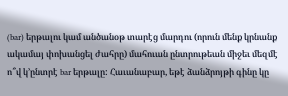(bar) երթալու կամ անծանօթ տարէց մարդու (որուն մենք կրնանք ակամայ փոխանցել ժահրը) մահուան ընտրութեան միջեւ մեզմէ ո՞վ կ’ընտրէ bar երթալը: Հաւանաբար, եթէ ձանձրոյթի գինը կը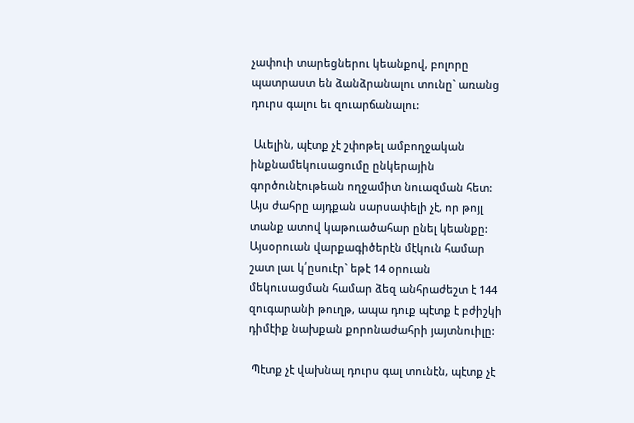չափուի տարեցներու կեանքով, բոլորը պատրաստ են ձանձրանալու տունը` առանց դուրս գալու եւ զուարճանալու:

 Աւելին, պէտք չէ շփոթել ամբողջական ինքնամեկուսացումը ընկերային գործունէութեան ողջամիտ նուազման հետ: Այս ժահրը այդքան սարսափելի չէ, որ թոյլ տանք ատով կաթուածահար ընել կեանքը: Այսօրուան վարքագիծերէն մէկուն համար շատ լաւ կ՛ըսուէր` եթէ 14 օրուան մեկուսացման համար ձեզ անհրաժեշտ է 144 զուգարանի թուղթ, ապա դուք պէտք է բժիշկի դիմէիք նախքան քորոնաժահրի յայտնուիլը:

 Պէտք չէ վախնալ դուրս գալ տունէն, պէտք չէ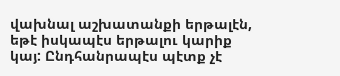վախնալ աշխատանքի երթալէն, եթէ իսկապէս երթալու կարիք կայ: Ընդհանրապէս պէտք չէ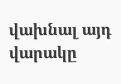վախնալ այդ վարակը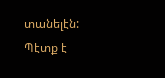տանելէն: Պէտք է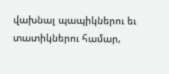վախնալ պապիկներու եւ տատիկներու համար,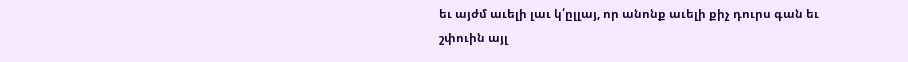եւ այժմ աւելի լաւ կ՛ըլլայ, որ անոնք աւելի քիչ դուրս գան եւ շփուին այլ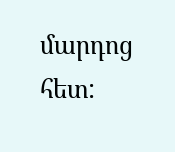մարդոց հետ: